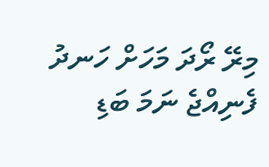މިރޭ ރޯދަ މަހަށް ހަނދު ފެނިއްޖެ ނަމަ ބަޑި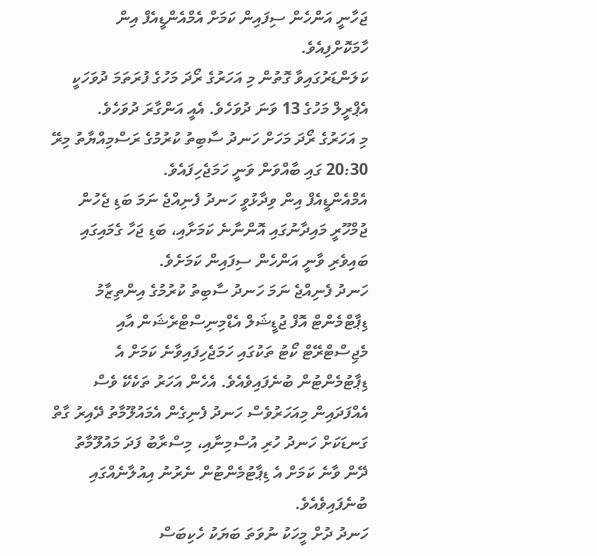ޖަހާނީ އަންހެން ސިފައިން ކަމަށް އެމްއެންޑީއެފް އިން ހާމަކޮށްފިއެވެ.
ކަލަންޑަރުގައިވާ ގޮތުން މި އަހަރުގެ ރޯދަ މަހުގެ ފުރަތަމަ ދުވަހަކީ އެޕްރީލް މަހުގެ 13 ވަނަ ދުވަހެވެ. އެއީ އަންގާރަ ދުވަހެވެ.
މި އަހަރުގެ ރޯދަ މަހަށް ހަނދު ސާބިތު ކުރުމުގެ ރަސްމިއްޔާތު މިރޭ 20:30 ގައި ބާއްވަން ވަނީ ހަމަޖެހިފައެވެ.
އެމްއެންޑީއެފް އިން ވިދާޅުވީ ހަނދު ފެނިއްޖެ ނަމަ ބަޑި ޖެހުން ޖުމްހޫރީ މައިދާނުގައި އޮންނާނެ ކަމަށާއި، ބަޑި ޖަހާ ގެމައިގައި ބައިވެރި ވާނީ އަންހެން ސިފައިން ކަމަށެވެ.
ހަނދު ފެނިއްޖެ ނަމަ ހަނދު ސާބިތު ކުރުމުގެ އިންތިޒާމު ޑިޕާޓްމެންޓް އޮފް ޖުޑީޝަލް އެޑްމިނިސްޓްރެޝަން އާއި މެޖިސްޓްރޭޓް ކޯޓު ތަކުގައި ހަމަޖެހިފައިވާނެ ކަމަށް އެ ޑިޕާޓުމެންޓުން ބުނެފައިވެއެވެ. އެހެން އަހަރު ތަކެކޭ ވެސް އެއްފަދައިން މިއަހަރުވެސް ހަނދު ފެނިގެން އެމައުލޫމާތު ދޭއިރު ގާތް ގަނޑަކަށް ހަނދު ހުރި އުސްމިނާއި، މިސްރާބު ފަދަ މައުލޫމާތު ދޭން ވާނެ ކަމަށް އެ ޑިޕާޓުމެންޓުން ނެރުނު އިއުލާނެއްގައި ބުނެފައިވެއެވެ.
ހަނދު ދުށް މީހަކު ނުވަތަ ބަޔަކު ހެކިބަސް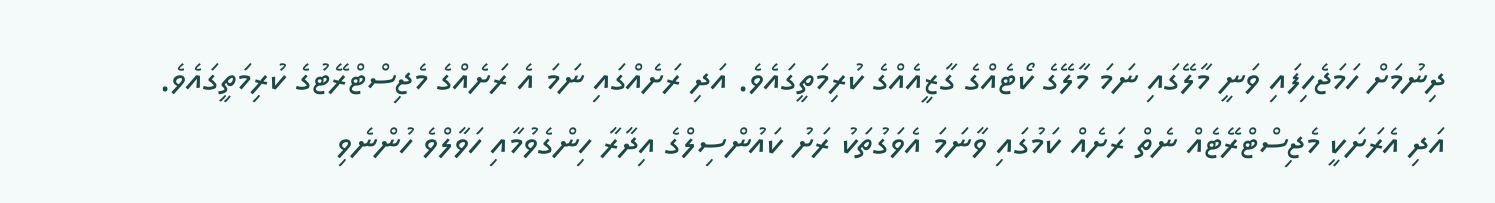ދިނުމަށް ހަމަޖެހިފައި ވަނީ މާލޭގައި ނަމަ މާލޭގެ ކޯޓެއްގެ ގާޒީއެއްގެ ކުރިމަތީގައެވެ. އަދި ރަށެއްގައި ނަމަ އެ ރަށެއްގެ މެޖިސްޓްރޭޓުގެ ކުރިމަތީގައެވެ. އަދި އެރަށަކީ މެޖިސްޓްރޭޓެއް ނެތް ރަށެއް ކަމުގައި ވާނަމަ އެވަގުތަކު ރަށު ކައުންސިލްގެ އިދާރާ ހިންގެވުމާއި ހަވާލްވެ ހުންނެވި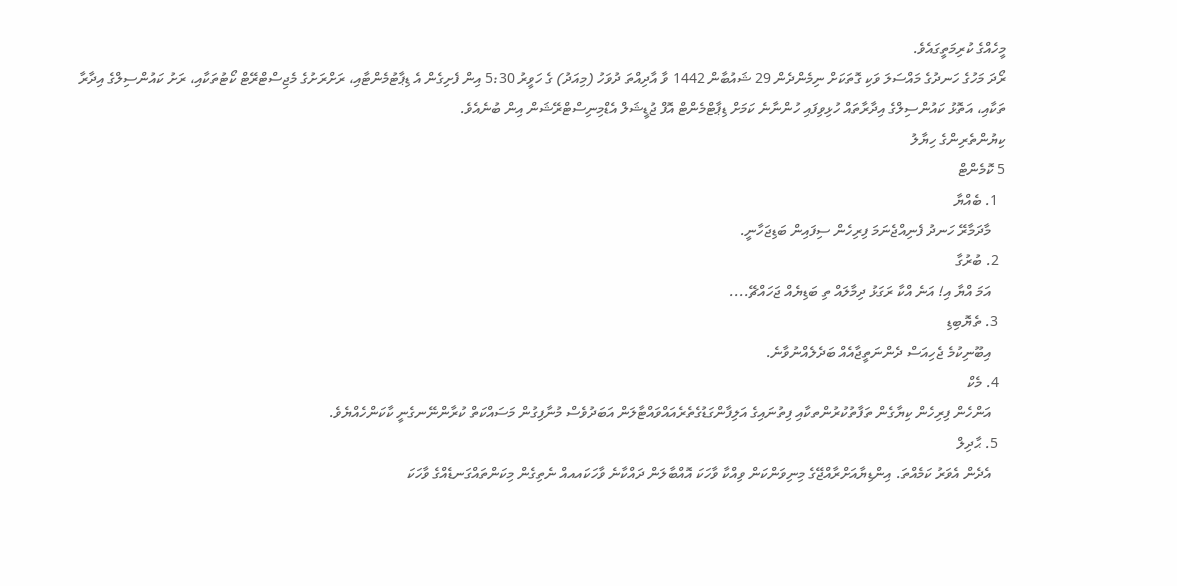މީހެއްގެ ކުރިމަތީގައެވެ.
ރޯދަ މަހުގެ ހަނދުގެ މައްސަލަ ވަކި ގޮތަކަށް ނިމެންދެން 29 ޝައުބާން 1442 ވާ އާދިއްތަ ދުވަހު (މިއަދު) ގެ ހަވީރު 5:30 އިން ފެށިގެން އެ ޑިޕާޓުމެންޓާއި، ރަށްރަށުގެ މެޖިސްޓްރޭޓް ކޯޓުތަކާއި، ރަށު ކައުންސިލްގެ އިދާރާ ތަކާއި، އަތޮޅު ކައުންސިލްގެ އިދާރާތައް ހުޅިވިފައި ހުންނާނެ ކަމަށް ޑިޕާޓްމެންޓް އޮފް ޖުޑީޝަލް އެޑްމިނިސްޓްރޭޝަން އިން ބުނެއެވެ.
ކިޔުންތެރިންގެ ހިޔާލު
5 ކޮމެންޓް
  1. ބެއްޔާ
    މާދަމާރޭ ހަނދު ފެނިއްޖެނަމަ ފިރިހެން ސިފައިން ބަޑިޖަހާނީ.
  2. ބުރުގާ
    އަމަ އްޔާ އި! އަނެ އްކާ ރަގަޅު ދިމާލައް ތި ބަޑިޔެއް ޖަހައްޗޭ....
  3. ތެޔޮބިޑި
    އިބޫނިކުމެ ޖެހިއަސް ދެންނަތީޖާއެއް ބަދެލެއްނުވާނެ.
  4. މެކް
    އަންހެން ފިރިހެން ކިޔާގެން ތަފާތުކުރުންތކާއި ފިތުނައިގެ އަލިފާންގަޑުގެތެރެއައްވައްޓާލަން އަބަދުވެސް މުނާފިގުން މަސައްކަތް ކުރާންނޭނގެނީ ކާކަންހެއްޔެވެ.
  5. ޙާދިލް
    އެދެން އެވަރު ކަމެއްތަ. އިންޑިޔާއަށްރާއްޖޭގެ މިނިވަންކަން ވިއްކާ ވާހަކަ އޮއްބާލަން ދައްކާނެ ވާހަކައއއް ނެތިގެން މިކަންތައްގަނޑެއްގެ ވާހަކަ